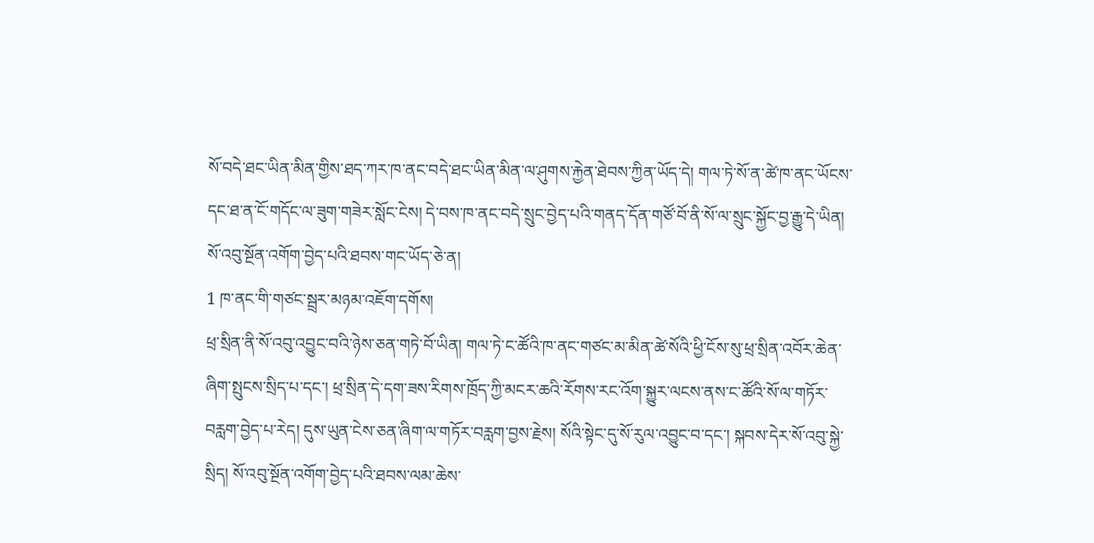སོ་བདེ་ཐང་ཡིན་མིན་གྱིས་ཐད་ཀར་ཁ་ནང་བདེ་ཐང་ཡིན་མིན་ལ་ཤུགས་རྐྱེན་ཐེབས་ཀྱིན་ཡོད་དེ། གལ་ཏེ་སོ་ན་ཚེ་ཁ་ནང་ཡོངས་དང་ཐ་ན་ངོ་གདོང་ལ་ཟུག་གཟེར་སློང་ངེས། དེ་བས་ཁ་ནང་བདེ་སྲུང་བྱེད་པའི་གནད་དོན་གཙོ་བོ་ནི་སོ་ལ་སྲུང་སྐྱོང་བྱ་རྒྱུ་དེ་ཡིན། སོ་འབུ་སྔོན་འགོག་བྱེད་པའི་ཐབས་གང་ཡོད་ཅེ་ན།
1 ཁ་ནང་གི་གཙང་སྦྲར་མཉམ་འཇོག་དགོས།
ཕྲ་སྲིན་ནི་སོ་འབུ་འབྱུང་བའི་ཉེས་ཅན་གཏེ་བོ་ཡིན། གལ་ཏེ་ང་ཚོའི་ཁ་ནང་གཙང་མ་མིན་ཚེ་སོའི་ཕྱི་ངོས་སུ་ཕྲ་སྲིན་འབོར་ཆེན་ཞིག་སྤུངས་སྲིད་པ་དང་། ཕྲ་སྲིན་དེ་དག་ཟས་རིགས་ཁྲོད་ཀྱི་མངར་ཆའི་རོགས་རང་འོག་སྐྱུར་ལངས་ནས་ང་ཚོའི་སོ་ལ་གཏོར་བརླག་བྱེད་པ་རེད། དུས་ཡུན་ངེས་ཅན་ཞིག་ལ་གཏོར་བརླག་བྱས་རྗེས། སོའི་སྟེང་དུ་སོ་རུལ་འབྱུང་བ་དང་། སྐབས་དེར་སོ་འབུ་སྐྱེ་སྲིད། སོ་འབུ་སྔོན་འགོག་བྱེད་པའི་ཐབས་ལམ་ཆེས་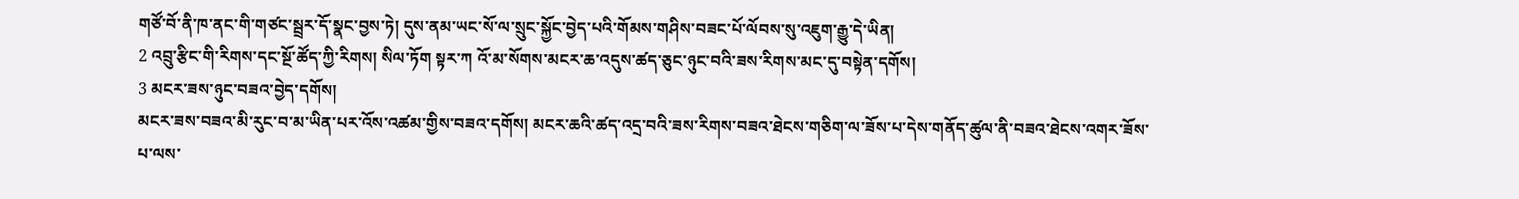གཙོ་བོ་ནི་ཁ་ནང་གི་གཙང་སྦྲར་དོ་སྣང་བྱས་ཏེ། དུས་ནམ་ཡང་སོ་ལ་སྲུང་སྐྱོང་བྱེད་པའི་གོམས་གཤིས་བཟང་པོ་ལོབས་སུ་འཇུག་རྒྱུ་དེ་ཡིན།
2 འབྲུ་རྩིང་གི་རིགས་དང་སྔོ་ཚོད་ཀྱི་རིགས། སིལ་ཏོག སྟར་ཀ འོ་མ་སོགས་མངར་ཆ་འདུས་ཚད་ཅུང་ཉུང་བའི་ཟས་རིགས་མང་དུ་བསྟེན་དགོས།
3 མངར་ཟས་ཉུང་བཟའ་བྱེད་དགོས།
མངར་ཟས་བཟའ་མི་རུང་བ་མ་ཡིན་པར་འོས་འཚམ་གྱིས་བཟའ་དགོས། མངར་ཆའི་ཚད་འདྲ་བའི་ཟས་རིགས་བཟའ་ཐེངས་གཅིག་ལ་ཟོས་པ་དེས་གནོད་ཚུལ་ནི་བཟའ་ཐེངས་འགར་ཟོས་པ་ལས་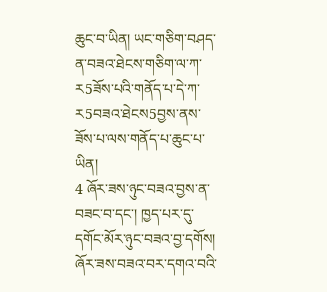ཆུང་བ་ཡིན། ཡང་གཅིག་བཤད་ན་བཟའ་ཐེངས་གཅིག་ལ་ཀ་ར5ཟོས་པའི་གནོད་པ་དེ་ཀ་ར5བཟའ་ཐེངས5བྱས་ནས་ཟོས་པ་ལས་གནོད་པ་ཆུང་པ་ཡིན།
4 ཞོར་ཟས་ཉུང་བཟའ་བྱས་ན་བཟང་བ་དང་། ཁྱད་པར་དུ་དགོང་མོར་ཉུང་བཟའ་བྱ་དགོས། ཞོར་ཟས་བཟའ་བར་དགའ་བའི་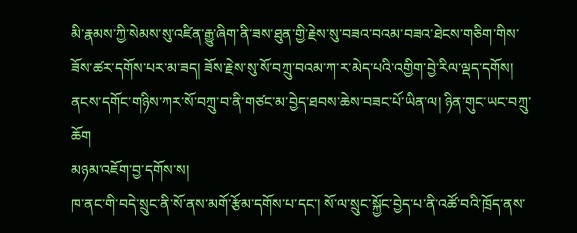མི་རྣམས་ཀྱི་སེམས་སུ་འཛིན་རྒྱུ་ཞིག་ནི་ཟས་ཐུན་གྱི་རྗེས་སུ་བཟའ་བའམ་བཟའ་ཐེངས་གཅིག་གིས་ཟོས་ཚར་དགོས་པར་མ་ཟད། ཟོས་རྗེས་སུ་སོ་བཀྲུ་བའམ་ཀ་ར་མེད་པའི་འགྱིག་བྱེ་རིལ་ལྡད་དགོས། ནངས་དགོང་གཉིས་ཀར་སོ་བཀྲུ་བ་ནི་གཙང་མ་བྱེད་ཐབས་ཆེས་བཟང་པོ་ཡིན་ལ། ཉིན་གུང་ཡང་བཀྲུ་ཆོག
མཉམ་འཇོག་བྱ་དགོས་ས།
ཁ་ནང་གི་བདེ་སྲུང་ནི་སོ་ནས་མགོ་རྩོམ་དགོས་པ་དང་། སོ་ལ་སྲུང་སྐྱོང་བྱེད་པ་ནི་འཚོ་བའི་ཁྲོད་ནས་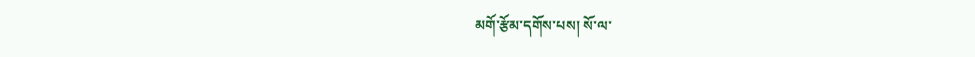མགོ་རྩོམ་དགོས་པས། སོ་ལ་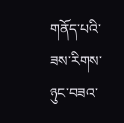གནོད་པའི་ཟས་རིགས་ཉུང་བཟའ་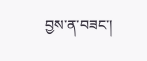བྱས་ན་བཟང་།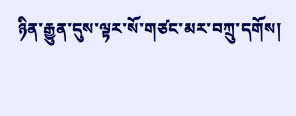ཉིན་རྒྱུན་དུས་ལྟར་སོ་གཙང་མར་བཀྲུ་དགོས།